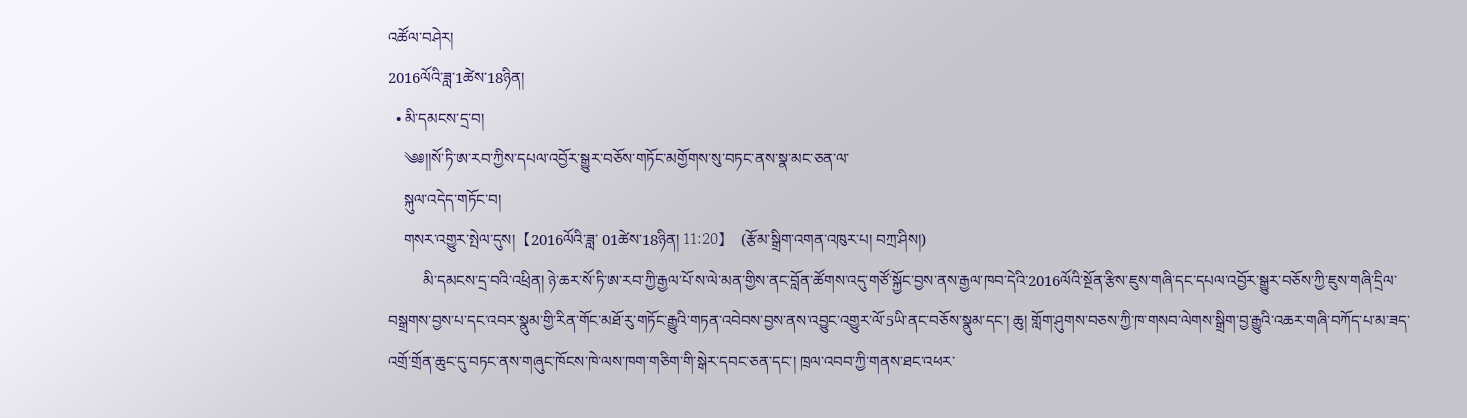འཚོལ་བཤེར།
2016ལོའི་ཟླ་1ཚེས་18ཉིན།
  • མི་དམངས་དྲ་བ།
    ༄༅།།སོ་ཏི་ཨ་རབ་ཀྱིས་དཔལ་འབྱོར་སྒྱུར་བཅོས་གཏོང་མགྱོགས་སུ་བཏང་ནས་སྣ་མང་ཅན་ལ་
    སྐུལ་འདེད་གཏོང་བ།
    གསར་འགྱུར་སྤེལ་དུས།  【2016ལོའི་ཟླ་ 01ཚེས་18ཉིན། 11:20】   (རྩོམ་སྒྲིག་འགན་འཁུར་པ། བཀྲ་ཤིས།)
         མི་དམངས་དྲ་བའི་འཕྲིན། ཉེ་ཆར་སོ་ཏི་ཨ་རབ་ཀྱི་རྒྱལ་པོ་ས་ལེ་མན་གྱིས་ནང་བློན་ཚོགས་འདུ་གཙོ་སྐྱོང་བྱས་ནས་རྒྱལ་ཁབ་དེའི་2016ལོའི་སྔོན་རྩིས་ཇུས་གཞི་དང་དཔལ་འབྱོར་སྒྱུར་བཅོས་ཀྱི་ཇུས་གཞི་དྲིལ་བསྒྲགས་བྱས་པ་དང་འབར་སྣུམ་གྱི་རིན་གོང་མཐོ་རུ་གཏོང་རྒྱུའི་གཏན་འབེབས་བྱས་ནས་འབྱུང་འགྱུར་ལོ་5ཡི་ནང་བཅོས་སྣུམ་དང་། ཆུ། གློག་ཤུགས་བཅས་ཀྱི་ཁ་གསབ་ལེགས་སྒྲིག་བྱ་རྒྱུའི་འཆར་གཞི་བཀོད་པ་མ་ཟད་འགྲོ་གྲོན་ཆུང་དུ་བཏང་ནས་གཞུང་ཁོངས་ཁེ་ལས་ཁག་གཅིག་གི་སྒེར་དབང་ཅན་དང་། ཁྲལ་འབབ་ཀྱི་གནས་ཐང་འཕར་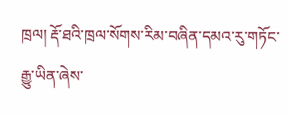ཁྲལ། རྡོ་ཐའི་ཁྲལ་སོགས་རིམ་བཞིན་དམའ་རུ་གཏོང་རྒྱུ་ཡིན་ཞེས་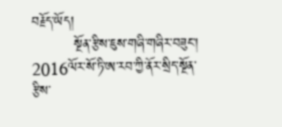བརྗོད་ཡོད།
         སྔོན་རྩིས་ཇུས་གཞི་གཞིར་བཟུང་། 2016ལོར་སོ་ཏི་ཨ་རབ་ཀྱི་ནོར་སྲིད་སྔོན་རྩིས་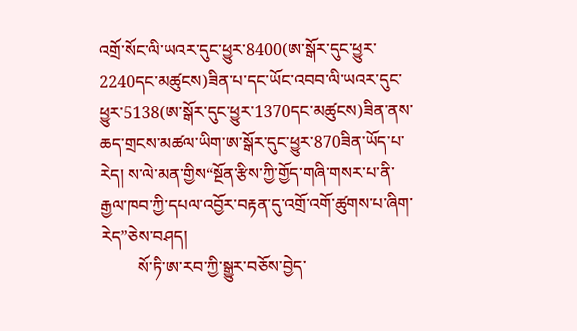འགྲོ་སོང་ལི་ཡའར་དུང་ཕྱུར་8400(ཨ་སྒོར་དུང་ཕྱུར་2240དང་མཚུངས)ཟིན་པ་དང་ཡོང་འབབ་ལི་ཡའར་དུང་ཕྱུར་5138(ཨ་སྒོར་དུང་ཕྱུར་1370དང་མཚུངས)ཟིན་ནས་ཆད་གྲངས་མཚལ་ཡིག་ཨ་སྒོར་དུང་ཕྱུར་870ཟིན་ཡོད་པ་རེད། ས་ལེ་མན་གྱིས“སྔོན་རྩིས་ཀྱི་གྱོད་གཞི་གསར་པ་ནི་རྒྱལ་ཁབ་ཀྱི་དཔལ་འབྱོར་བརྟན་དུ་འགྲོ་འགོ་ཚུགས་པ་ཞིག་རེད”ཅེས་བཤད།
         སོ་ཏི་ཨ་རབ་ཀྱི་སྒྱུར་བཅོས་བྱེད་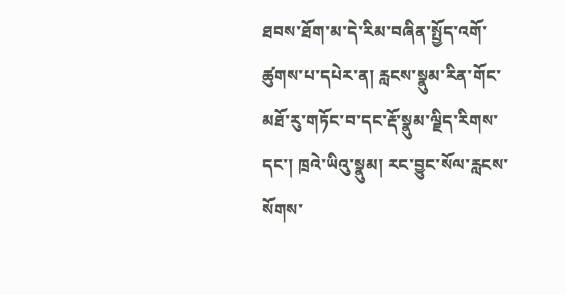ཐབས་ཐོག་མ་དེ་རིམ་བཞིན་སྤྱོད་འགོ་ཚུགས་པ་དཔེར་ན། རླངས་སྣུམ་རིན་གོང་མཐོ་རུ་གཏོང་བ་དང་རྡོ་སྣུམ་ལྗིད་རིགས་དང་། ཁྲའེ་ཡིའུ་སྣུམ། རང་བྱུང་སོལ་རླངས་སོགས་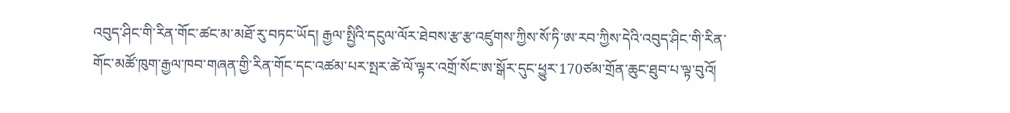འབུད་ཤིང་གི་རིན་གོང་ཚང་མ་མཐོ་རུ་བཏང་ཡོད། རྒྱལ་སྤྱིའི་དངུལ་ལོར་ཐེབས་རྩ་རྩ་འཛུགས་ཀྱིས་སོ་ཏི་ཨ་རབ་ཀྱིས་དེའི་འབུད་ཤིང་གི་རིན་གོང་མཚོ་ཁུག་རྒྱལ་ཁབ་གཞན་གྱི་རིན་གོང་དང་འཚམ་པར་སྤར་ཚེ་ལོ་ལྟར་འགྲོ་སོང་ཨ་སྒོར་དུང་ཕྱུར་170ཙམ་གྲོན་ཆུང་ཐུབ་པ་ལྟ་བུའོ།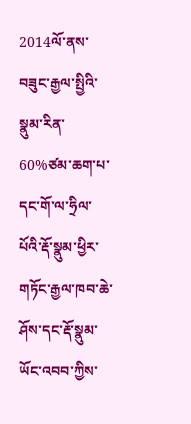2014ལོ་ནས་བཟུང་རྒྱལ་སྤྱིའི་སྣུམ་རིན་60%ཙམ་ཆག་པ་དང་གོ་ལ་ཧྲིལ་པོའི་རྡོ་སྣུམ་ཕྱིར་གཏོང་རྒྱལ་ཁབ་ཆེ་ཤོས་དང་རྡོ་སྣུམ་ཡོང་འབབ་ཀྱིས་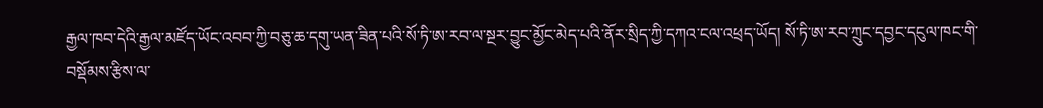རྒྱལ་ཁབ་དེའི་རྒྱལ་མཛོད་ཡོང་འབབ་ཀྱི་བཅུ་ཆ་དགུ་ཡན་ཟིན་པའི་སོ་ཏི་ཨ་རབ་ལ་སྔར་བྱུང་མྱོང་མེད་པའི་ནོར་སྲིད་ཀྱི་དཀའ་ངལ་འཕྲད་ཡོད། སོ་ཏི་ཨ་རབ་ཀྲུང་དབྱང་དངུལ་ཁང་གི་བསྡོམས་རྩིས་ལ་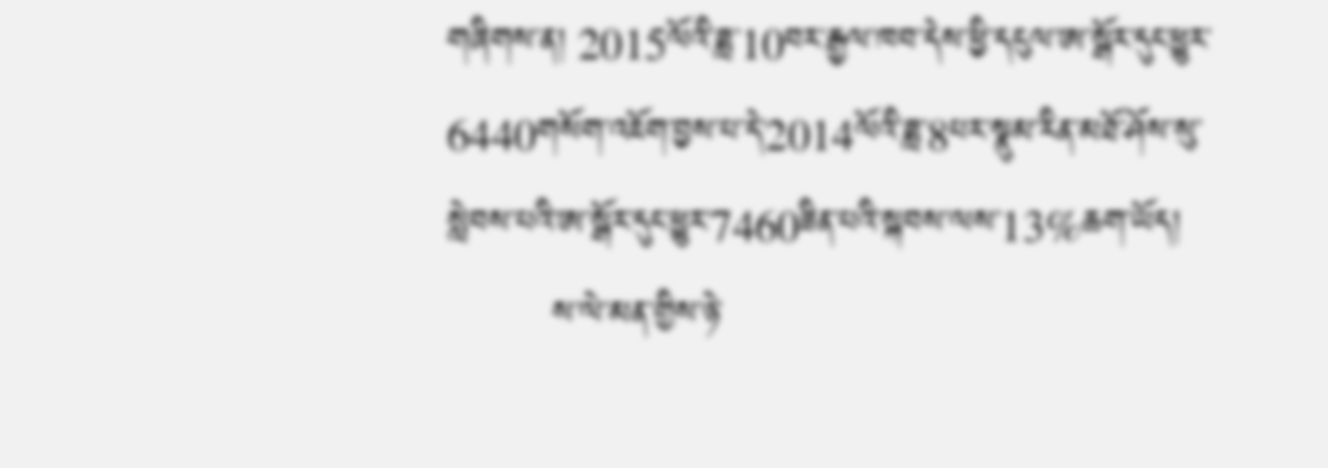གཞིགས་ན། 2015ལོའི་ཟླ་10བར་རྒྱལ་ཁབ་དེས་ཕྱི་དངུལ་ཨ་སྒོར་དུང་ཕྱུར་6440གསོག་འཇོག་བྱས་པ་དེ་2014ལོའི་ཟླ་8པར་སྣུམ་རིན་མཐོ་ཤོས་སུ་སླེབས་པའི་ཨ་སྒོར་དུང་ཕྱུར་7460ཟིན་པའི་སྐབས་ལས་13%ཆག་ཡོད།
         ས་ལེ་མན་གྱིས་ཉེ་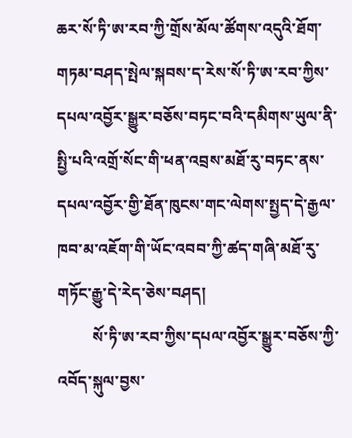ཆར་སོ་ཏི་ཨ་རབ་ཀྱི་གྲོས་མོལ་ཚོགས་འདུའི་ཐོག་གཏམ་བཤད་སྤེལ་སྐབས་ད་རེས་སོ་ཏི་ཨ་རབ་ཀྱིས་དཔལ་འབྱོར་སྒྱུར་བཅོས་བཏང་བའི་དམིགས་ཡུལ་ནི་སྤྱི་པའི་འགྲོ་སོང་གི་ཕན་འབྲས་མཐོ་རུ་བཏང་ནས་དཔལ་འབྱོར་གྱི་ཐོན་ཁུངས་གང་ལེགས་སྤྱད་དེ་རྒྱལ་ཁབ་མ་འཇོག་གི་ཡོང་འབབ་ཀྱི་ཚད་གཞི་མཐོ་རུ་གཏོང་རྒྱུ་དེ་རེད་ཅེས་བཤད།
         སོ་ཏི་ཨ་རབ་ཀྱིས་དཔལ་འབྱོར་སྒྱུར་བཅོས་ཀྱི་འབོད་སྐུལ་བྱས་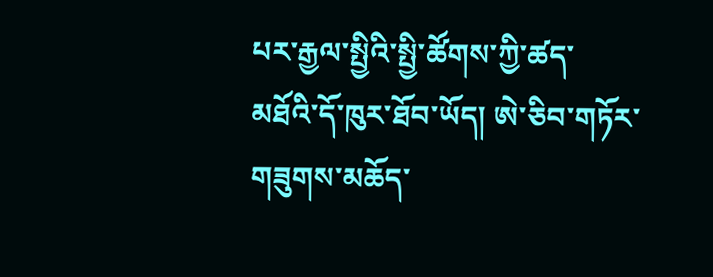པར་རྒྱལ་སྤྱིའི་སྤྱི་ཚོགས་ཀྱི་ཚད་མཐོའི་དོ་ཁུར་ཐོབ་ཡོད། ཨེ་ཅིབ་གཏོར་གཟུགས་མཆོད་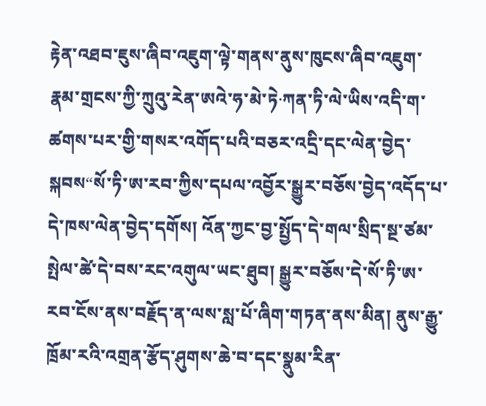རྟེན་འཐབ་ཇུས་ཞིབ་འཇུག་ལྟེ་གནས་ནུས་ཁུངས་ཞིབ་འཇུག་རྣམ་གྲངས་ཀྱི་ཀྲུའུ་རེན་ཨའེ་ཧ་མེ་ཏེ·ཀན་ཏི་ལེ་ཡིས་འདི་ག་ཚགས་པར་གྱི་གསར་འགོད་པའི་བཅར་འདྲི་དང་ལེན་བྱེད་སྐབས“སོ་ཏི་ཨ་རབ་ཀྱིས་དཔལ་འབྱོར་སྒྱུར་བཅོས་བྱེད་འདོད་པ་དེ་ཁས་ལེན་བྱེད་དགོས། འོན་ཀྱང་བྱ་སྤྱོད་དེ་གལ་སྲིད་སྔ་ཙམ་སྤེལ་ཚེ་དེ་བས་རང་འགུལ་ཡང་ཐུབ། སྒྱུར་བཅོས་དེ་སོ་ཏི་ཨ་རབ་ངོས་ནས་བརྗོད་ན་ལས་སླ་པོ་ཞིག་གཏན་ནས་མིན། ནུས་རྒྱུ་ཁྲོམ་རའི་འགྲན་རྩོད་ཤུགས་ཆེ་བ་དང་སྣུམ་རིན་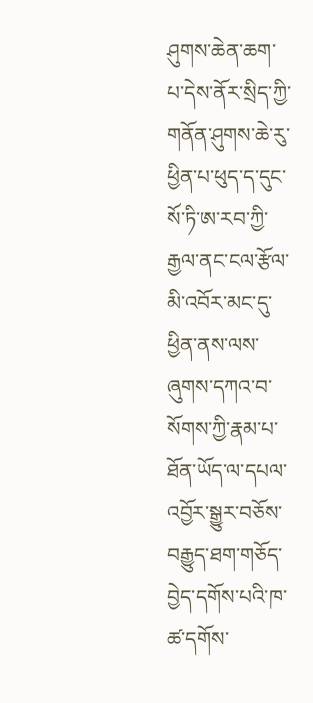ཤུགས་ཆེན་ཆག་པ་དེས་ནོར་སྲིད་ཀྱི་གནོན་ཤུགས་ཆེ་རུ་ཕྱིན་པ་ཕུད་ད་དུང་སོ་ཏི་ཨ་རབ་ཀྱི་རྒྱལ་ནང་ངལ་རྩོལ་མི་འབོར་མང་དུ་ཕྱིན་ནས་ལས་ཞུགས་དཀའ་བ་སོགས་ཀྱི་རྣམ་པ་ཐོན་ཡོད་ལ་དཔལ་འབྱོར་སྒྱུར་བཅོས་བརྒྱུད་ཐག་གཅོད་བྱེད་དགོས་པའི་ཁ་ཚ་དགོས་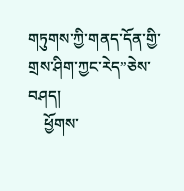གཏུགས་ཀྱི་གནད་དོན་གྱི་གྲས་ཤིག་ཀྱང་རེད”ཅེས་བཤད།
    ཕྱོགས་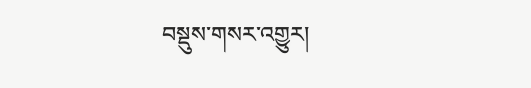བསྡུས་གསར་འགྱུར།